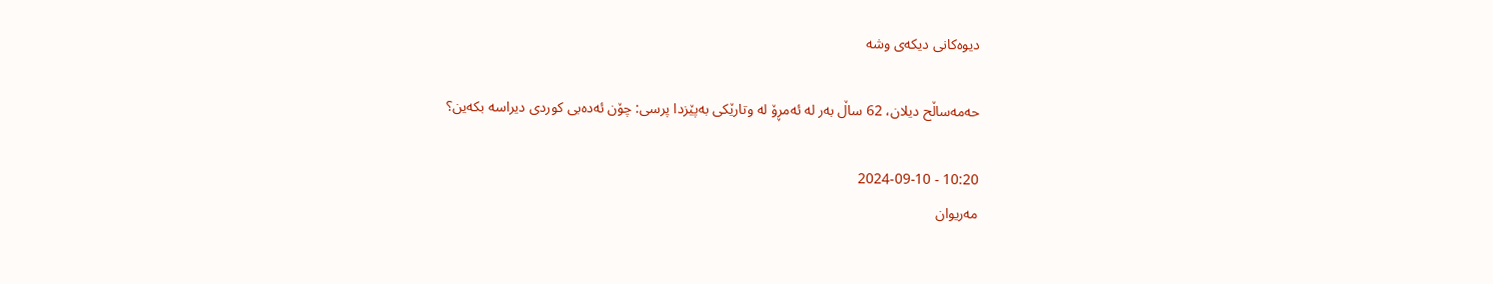دیوەکانی دیکەی وشە

حه‌مه‌ساڵح دیلان، 62 ساڵ به‌ر له‌ ئه‌مڕۆ له‌ وتارێكی‌ به‌پێزدا پرسی‌: چۆن ئه‌ده‌بی‌ كوردی‌ دیراسه‌ بكه‌ین؟

10:20 - 2024-09-10
مەریوان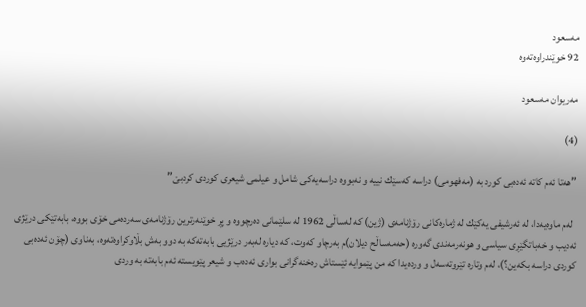مەسعود
92 خوێندراوەتەوە

مەریوان مەسعود

(4)

״هه‌تا ئه‌م كاته‌ ئه‌ده‌بی‌ كورد به‌ (مه‌فهومی‌) دراسه‌ كه‌سێك نییه‌ و نه‌بووه‌ دراسه‌یه‌كی‌ شامل و عیلمی‌ شیعری‌ كوردی‌ كردبێ‌״

  له‌م ماوه‌یه‌دا، له‌ ئه‌رشیفی‌ یه‌كێك له‌ ژماره‌كانی‌ رۆژنامه‌ی‌ (ژین) كه‌ له‌ساڵی‌ 1962 له‌ سلێمانی‌ ده‌رچووه‌ و پڕ خوێنه‌رترین رۆژنامه‌ی‌ سه‌رده‌می‌ خۆی‌ بووه‌، بابه‌تێكی‌ درێژی‌ ئه‌دیب و خه‌باتگێڕی‌ سیاسی و هونه‌رمه‌ندی‌ گه‌وره‌ (حه‌مه‌ساڵح دیلان)م به‌رچاو كه‌وت، كه‌ دیاره‌ له‌به‌ر درێژیی‌ بابه‌ته‌كه‌ به‌ دوو به‌ش بڵاوكراوه‌ته‌وه‌، به‌ناوی‌ (چۆن ئه‌ده‌بی‌ كوردی‌ دراسه‌ بكه‌ین؟)، له‌م وتاره‌ تێروته‌سه‌ل و ورده‌یدا كه‌ من پێموایه‌ ئێستاش ره‌خنه‌گرانی‌ بواری‌ ئه‌ده‌ب و شیعر پێویسته‌ ئه‌م بابه‌ته‌ به‌ وردی‌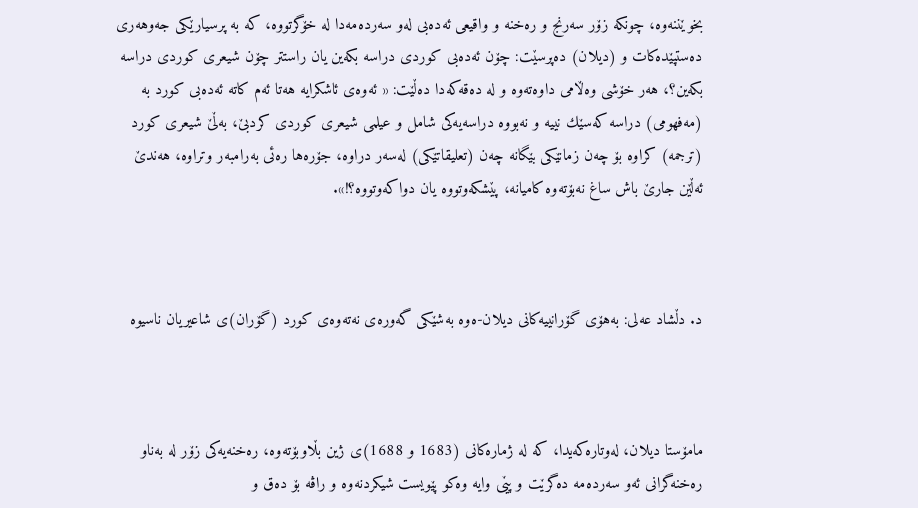بخوێننه‌وه‌، چونكه‌ زۆر سه‌رنج و ره‌خنه‌ و واقیعی‌ ئه‌ده‌بی‌ له‌و سه‌رده‌مه‌دا له‌ خۆگرتووه‌، كه‌ به‌ پرسیارێكی‌ جه‌وهه‌ری‌ ده‌ستپێده‌كات و (دیلان) ده‌پرسێت: چۆن ئه‌ده‌بی‌ كوردی‌ دراسه‌ بكه‌ین یان راستتر چۆن شیعری‌ كوردی‌ دراسه‌ بكه‌ین؟، هه‌ر خۆشی‌ وه‌ڵامی‌ داوه‌ته‌وه‌ و له‌ ده‌قه‌كه‌دا ده‌ڵێت: « ئه‌وه‌ی‌ ئاشكرایه‌ هه‌تا ئه‌م كاته‌ ئه‌ده‌بی‌ كورد به‌ (مه‌فهومی‌) دراسه‌ كه‌سێك نییه‌ و نه‌بووه‌ دراسه‌یه‌كی‌ شامل و عیلمی‌ شیعری‌ كوردی‌ كردبێ‌، به‌ڵێ‌ شیعری‌ كورد (ترجمه‌) كراوه‌ بۆ چه‌ن زمانێكی‌ بێگانه‌ چه‌ن (تعلیقاتێكی‌) له‌سه‌ر دراوه‌، جۆره‌ها ره‌ئی‌ به‌رامبه‌ر وتراوه‌، هه‌ندێ‌ ئه‌ڵێن جارێ‌ باش ساغ نه‌بۆته‌وه‌ كامیانه‌، پێشكه‌وتووه‌ یان دواكه‌وتووه‌؟!».



د. دڵشاد عه‌لی‌: به‌هۆی‌ گۆرانییه‌كانی‌ دیلان-ه‌وه‌ به‌شێكی‌ گه‌وره‌ی‌ نه‌ته‌وه‌ی‌ كورد (گۆران)ی‌ شاعیریان ناسیوه‌



مامۆستا دیلان، له‌وتاره‌كه‌یدا، كه‌ له‌ ژماره‌كانی‌ (1683 و 1688)ی‌ ژین بڵاوبۆته‌وه‌، ره‌خنه‌یه‌كی‌ زۆر له‌ به‌ناو ره‌خنه‌گرانی‌ ئه‌و سه‌رده‌مه‌ ده‌گرێت و پێی‌ وایه‌ وه‌كو پێویست شیكردنه‌وه‌ و راڤه‌ بۆ ده‌ق و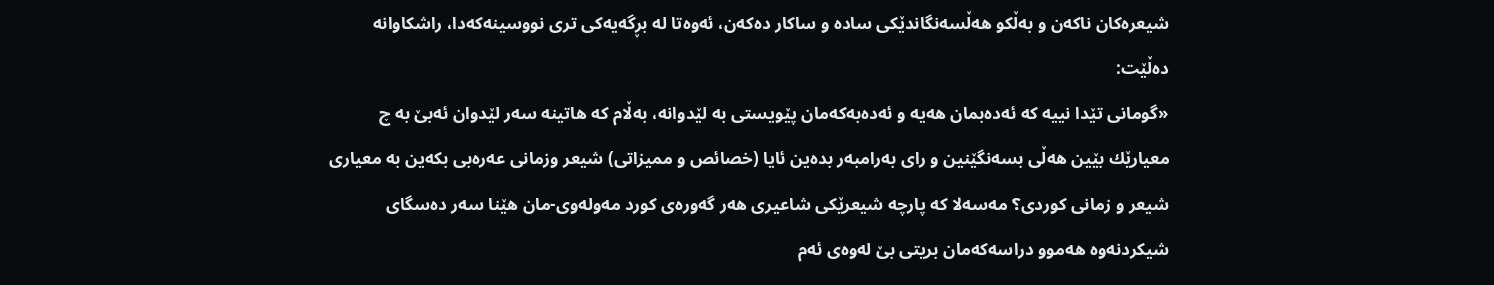شیعره‌كان ناكه‌ن و به‌ڵكو هه‌ڵسه‌نگاندێكی‌ ساده‌ و ساكار ده‌كه‌ن، ئه‌وه‌تا له‌ بڕگه‌یه‌كی‌ تری‌ نووسینه‌كه‌دا، راشكاوانه‌ ده‌ڵێت:
«گومانی‌ تێدا نییه‌ كه‌ ئه‌ده‌بمان هه‌یه‌ و ئه‌ده‌به‌كه‌مان پێویستی‌ به‌ لێدوانه‌، به‌ڵام كه‌ هاتینه‌ سه‌ر لێدوان ئه‌بێ‌ به‌ چ معیارێك بێین هه‌ڵی‌ بسه‌نگێنین و رای‌ به‌رامبه‌ر بده‌ین ئایا (خصائص و ممیزاتی‌) شیعر وزمانی‌ عه‌ره‌بی‌ بكه‌ین به‌ معیاری‌ شیعر و زمانی‌ كوردی‌؟ مه‌سه‌لا كه‌ پارچه‌ شیعرێكی‌ شاعیری‌ هه‌ر گه‌وره‌ی‌ كورد مه‌وله‌وی‌-مان هێنا سه‌ر ده‌سگای‌ شیكردنه‌وه‌ هه‌موو دراسه‌كه‌مان بریتی‌ بێ‌ له‌وه‌ی‌ ئه‌م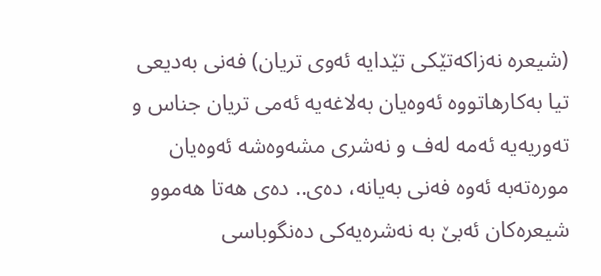(شیعره‌ نه‌زاكه‌تێكی‌ تێدایه‌ ئه‌وی‌ تریان) فه‌نی‌ به‌دیعی‌ تیا به‌كارهاتووه‌ ئه‌وه‌یان به‌لاغه‌یه‌ ئه‌می‌ تریان جناس و ته‌وریه‌یه‌ ئه‌مه‌ له‌ف و نه‌شری‌ مشه‌وه‌شه‌ ئه‌وه‌یان موره‌ته‌به‌ ئه‌وه‌ فه‌نی‌ به‌یانه‌، ده‌ی‌.. ده‌ی‌ هه‌تا هه‌موو شیعره‌كان ئه‌بێ‌ به‌ نه‌شره‌یه‌كی‌ ده‌نگوباسی‌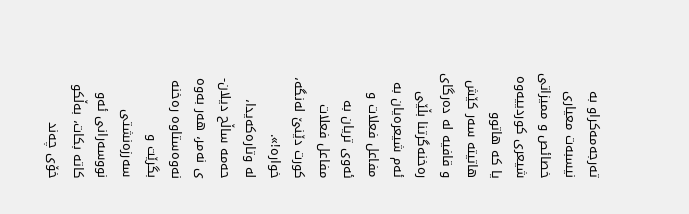ته‌رجه‌مه‌كراو به‌ نیسبه‌ت معیاری‌ خصائص و ممیزاتی‌ شیعری‌ كوردییه‌وه‌ یا كه‌ هاتوو هاتیته‌ سه‌ر كێش و قافیه‌ له‌ ده‌رگای‌ ره‌خنه‌گرتنا بڵێی‌ ئه‌م شیعره‌یان به‌ مفاعل فعلات و ئه‌وی‌ تریان به‌ مفاعل فعلات كورت دێنێ‌ له‌نگه‌، خواره‌!».
له‌ وتاره‌كه‌یدا، حه‌مه‌ ساڵح دیلان-ی‌ نه‌مر، هه‌ر به‌وه‌ نه‌وه‌ستاوه‌ ره‌خنه‌ بگرێت و سه‌رزه‌نشتی‌ نووسه‌رانی‌ ئه‌و كاته‌ بكات، به‌ڵكو خۆی‌ چه‌ند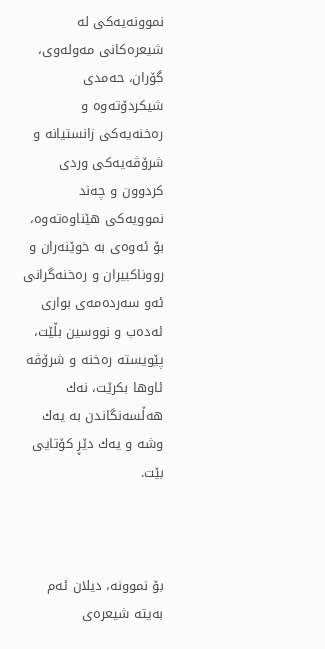نموونه‌یه‌كی‌ له‌ شیعره‌كانی‌ مه‌وله‌وی‌، گۆران، حه‌مدی‌ شیكردۆته‌وه‌ و ره‌خنه‌یه‌كی‌ زانستیانه‌ و شرۆڤه‌یه‌كی‌ وردی‌ كردوون و چه‌ند نموویه‌كی‌ هێناوه‌ته‌وه‌، بۆ ئه‌وه‌ی‌ به‌ خوێنه‌ران و رووناكبیران و ره‌خنه‌گرانی‌ ئه‌و سه‌رده‌مه‌ی‌ بواری‌ ئه‌ده‌ب و نووسین بڵێت، پێویسته‌ ره‌خنه‌ و شرۆڤه‌ ئاوها بكرێت، نه‌ك هه‌ڵسه‌نگاندن به‌ یه‌ك وشه‌ و یه‌ك دێڕ كۆتایی بێت.



بۆ نموونه‌، دیلان ئه‌م به‌یته‌ شیعره‌ی‌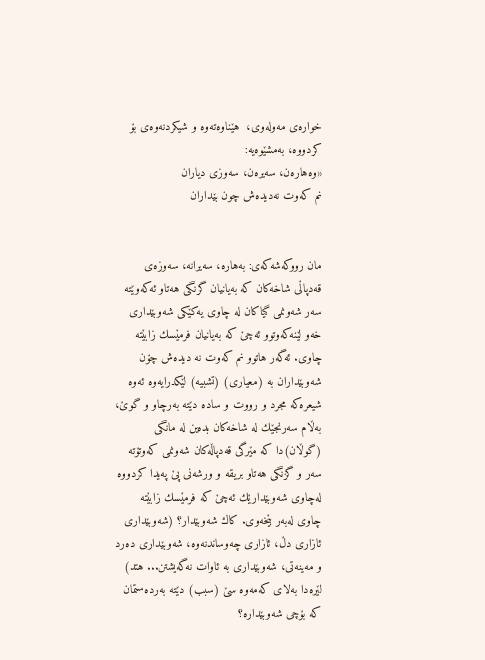خواره‌ی‌ مه‌وله‌وی‌،  هێناوه‌ته‌وه‌ و شیكردنه‌وه‌ی‌ بۆ كردووه‌، به‌مشێوه‌یه‌:
«وه‌هاره‌ن، سه‌یره‌ن، سه‌وزی‌ دیاران
نم كه‌وت نه‌دیده‌ش چون بێداران


مان رووكه‌شه‌كه‌ی‌: به‌هاره‌، سه‌یرانه‌، سه‌وزه‌ی‌ قه‌دپاڵی‌ شاخه‌كان كه‌ به‌یانیان گرنگی‌ هه‌تاو ئه‌كه‌وێته‌ سه‌ر شه‌ونمی‌ گیاكان له‌ چاوی‌ یه‌كێكی‌ شه‌وبێداری‌ خه‌و لێنه‌كه‌وتوو ئه‌چێ‌ كه‌ به‌یانیان فرمێسك زابێته‌ چاوی‌. ئه‌گه‌ر هاتوو نم كه‌وت نه‌ دیده‌ش چۆن شه‌وبێداران به‌ (معیاری‌) (تشبیه‌) لێكدرایه‌وه‌ ئه‌وه‌ شیعره‌كه‌ مجرد و رووت و ساده‌ دێته‌ به‌رچاو و گوێ‌، به‌ڵام سه‌رنجێك له‌ شاخه‌كان بده‌ین له‌ مانگی‌ (گوڵان)دا كه‌ مێرگی‌ قه‌دپاڵه‌كان شه‌ونمی‌ كه‌وتۆته‌ سه‌ر و گزنگی‌ هه‌تاو بریقه‌ و ورشه‌نی‌ پێ په‌یدا كردووه‌ له‌چاوی‌ شه‌وبێدارێك ئه‌چێ‌ كه‌ فرمێسك زابێته‌ چاوی‌ له‌به‌ر بێخه‌وی‌. كاك شه‌وبێدار؟ (شه‌وبێداری‌ ئازاری‌ دڵ، ئازاری‌ چه‌وساندنه‌وه‌، شه‌وبێداری‌ ده‌رد و مه‌ینه‌تی‌، شه‌وبێداری‌ به‌ ئاوات نه‌گه‌یشتن... هتد) لێره‌دا به‌لای‌ كه‌مه‌وه‌ سێ‌ (سبب) دێته‌ به‌رده‌ستمان كه‌ بۆچی‌ شه‌وبێداره‌؟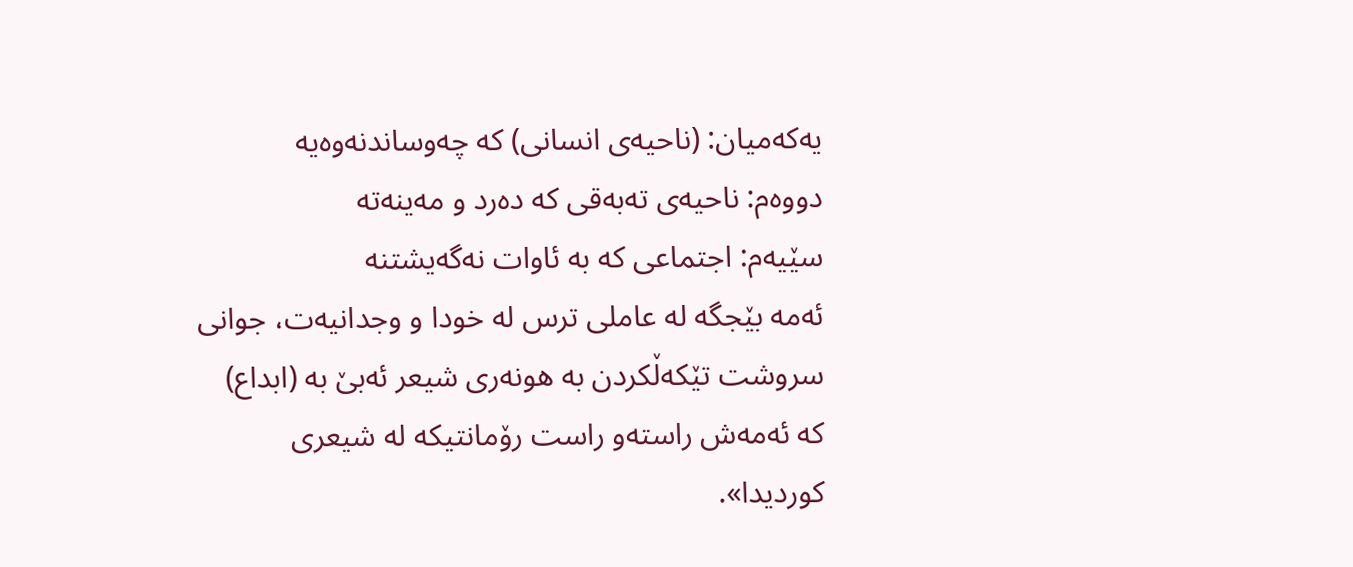یه‌كه‌میان: (ناحیه‌ی‌ انسانی‌) كه‌ چه‌وساندنه‌وه‌یه‌
دووه‌م: ناحیه‌ی‌ ته‌به‌قی‌ كه‌ ده‌رد و مه‌ینه‌ته‌
سێیه‌م: اجتماعی‌ كه‌ به‌ ئاوات نه‌گه‌یشتنه‌
ئه‌مه‌ بێجگه‌ له‌ عاملی‌ ترس له‌ خودا و وجدانیه‌ت، جوانی‌ سروشت تێكه‌ڵكردن به‌ هونه‌ری‌ شیعر ئه‌بێ‌ به‌ (ابداع) كه‌ ئه‌مه‌ش راسته‌و راست رۆمانتیكه‌ له‌ شیعری‌ كوردیدا».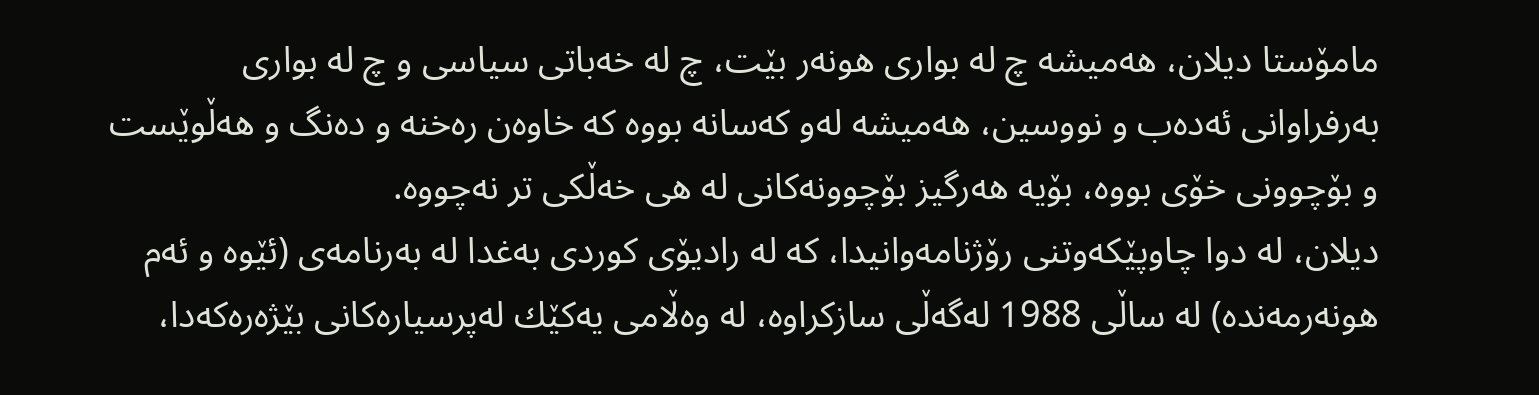مامۆستا دیلان، هه‌میشه‌ چ له‌ بواری‌ هونه‌ر بێت، چ له‌ خه‌باتی‌ سیاسی‌ و چ له‌ بواری‌ به‌رفراوانی‌ ئه‌ده‌ب و نووسین، هه‌میشه‌ له‌و كه‌سانه‌ بووه‌ كه‌ خاوه‌ن ره‌خنه‌ و ده‌نگ و هه‌ڵوێست و بۆچوونی‌ خۆی‌ بووه‌، بۆیه‌ هه‌رگیز بۆچوونه‌كانی‌ له‌ هی‌ خه‌ڵكی‌ تر نه‌چووه‌.
دیلان، له‌ دوا چاوپێكه‌وتنی‌ رۆژنامه‌وانیدا، كه‌ له‌ رادیۆی‌ كوردی‌ به‌غدا له‌ به‌رنامه‌ی‌ (ئێوه‌ و ئه‌م هونه‌رمه‌نده‌) له‌ ساڵی‌ 1988 له‌گه‌ڵی‌ سازكراوه‌، له‌ وه‌ڵامی‌ یه‌كێك له‌پرسیاره‌كانی‌ بێژه‌ره‌كه‌دا،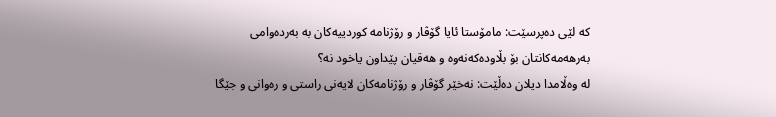كه‌ لێی‌ ده‌پرسێت: مامۆستا ئایا گۆڤار و رۆژنامه‌ كوردییه‌كان به‌ به‌رده‌وامی‌ به‌رهه‌مه‌كانتان بۆ بڵاوده‌كه‌نه‌وه‌ و هه‌قیان پێداون یاخود نه‌؟
له‌ وه‌ڵامدا دیلان ده‌ڵێت: نه‌خێر گۆڤار و رۆژنامه‌كان لایه‌نی‌ راستی‌ و ره‌وانی‌ و جێگا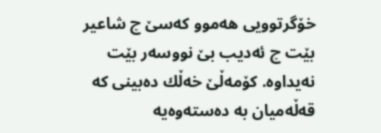خۆگرتوویی هه‌موو كه‌سێ‌ چ شاعیر بێت چ ئه‌دیب بێ‌ نووسه‌ر بێت نه‌یداوه‌. كۆمه‌ڵێ‌ خه‌ڵك ده‌بینی‌ كه‌ قه‌ڵه‌میان به‌ ده‌سته‌وه‌یه‌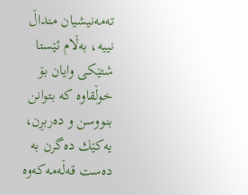ته‌مه‌نیشیان منداڵ نییه‌، به‌ڵام ئێستا شتێكی‌ وایان بۆ خوڵقاوه‌ كه‌ بتوانن بنووسن و ده‌ربڕن، یه‌كێك ده‌گرن به‌ ده‌ست قه‌ڵه‌مه‌كه‌وه‌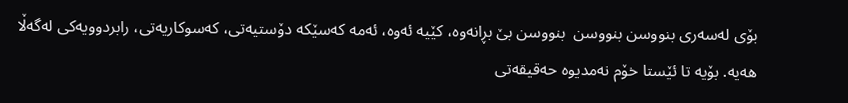بۆی‌ له‌سه‌ری‌ بنووسن بنووسن  بنووسن بێ‌ بڕانه‌وه‌، كێیه‌ ئه‌وه‌، ئه‌مه‌ كه‌سێكه‌ دۆستیه‌تی‌، كه‌سوكاریه‌تی‌، رابردوویه‌كی‌ له‌گه‌ڵا هه‌یه‌. بۆیه‌ تا ئێستا خۆم نه‌مدیوه‌ حه‌قیقه‌تی‌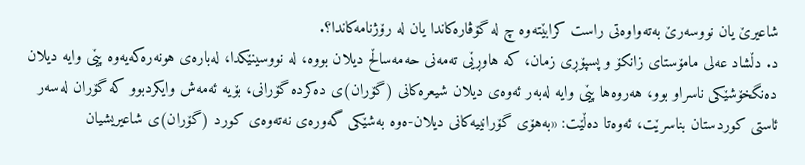شاعیرێ‌ یان نووسه‌رێ‌ به‌ته‌واوه‌تی‌ راست كرابێته‌وه‌ چ له‌ گۆڤاره‌كاندا یان له‌ رۆژنامه‌كاندا؟.
د. دڵشاد عه‌لی‌ مامۆستای‌ زانكۆ و پسپۆڕی‌ زمان، كه‌ هاوڕێی‌ ته‌مه‌نی‌ حه‌مه‌ساڵح دیلان بووه‌، له‌ نووسینێكدا، له‌باره‌ی هونه‌ره‌كه‌یه‌وه‌ پێی‌ وایه‌ دیلان ده‌نگخۆشێكی‌ ناسراو بوو، هه‌روه‌ها پێی‌ وایه‌ له‌به‌ر ئه‌وه‌ی‌ دیلان شیعره‌كانی‌ (گۆران)ی‌ ده‌كرده‌ گۆرانی‌، بۆیه‌ ئه‌مه‌ش وایكردبوو كه‌ گۆران له‌سه‌ر ئاستی‌ كوردستان بناسرێت، ئه‌وه‌تا ده‌ڵێت: «به‌هۆی‌ گۆرانییه‌كانی‌ دیلان-ه‌وه‌ به‌شێكی‌ گه‌وره‌ی‌ نه‌ته‌وه‌ی‌ كورد (گۆران)ی‌ شاعیریشیان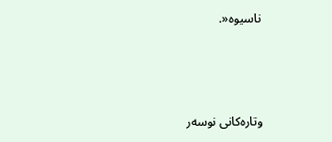ناسیوه‌«.



وتارەکانی نوسەر